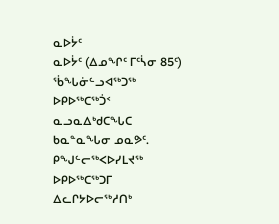ᓇᐅᔮᑦ
ᓇᐅᔮᑦ (ᐃᓄᖏᑦ ᒥᑦᓵᓂ 85ᑦ) ᕐᑳᖓᓃᓪᓗᐊᖅᑐᖅ ᐅᑭᐅᖅᑕᖅᑑᑉ ᓇᓗᓇᐃᒃᑯᑕᖓᑕ ᑲᓇᓐᓇᖓᓂ ᓄᓇᕗᑦ. ᑭᖑᓪᓕᖅᐸᐅᓯᒪᔪᖅ ᐅᑭᐅᖅᑕᖅᑐᒥ ᐃᓚᒋᔭᐅᓕᖅᓱᑎᒃ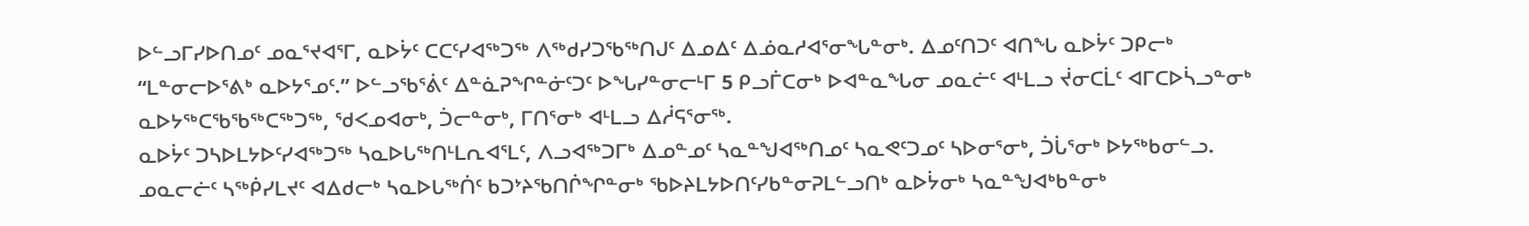ᐅᓪᓗᒥᓯᐅᑎᓄᑦ ᓄᓇᕐᔪᐊᕐᒥ, ᓇᐅᔮᑦ ᑕᑕᑦᓯᐊᖅᑐᖅ ᐱᖅᑯᓯᑐᖃᖅᑎᒍᑦ ᐃᓄᐃᑦ ᐃᓅᓇᓱᐊᕐᓂᖓᓐᓂᒃ. ᐃᓄᑦᑎᑐᑦ ᐊᑎᖓ ᓇᐅᔮᑦ ᑐᑭᓕᒃ “ᒪᓐᓂᓕᐅᕐᕕᒃ ᓇᐅᔭᕐᓄᑦ.” ᐅᓪᓗᖃᕐᕖᑦ ᐃᓐᓈᕈᖏᓐᓃᑦᑐᑦ ᐅᖓᓯᓐᓂᓕᒻᒥ 5 ᑭᓗᒦᑕᓂᒃ ᐅᐊᓐᓇᖓᓂ ᓄᓇᓖᑦ ᐊᒻᒪᓗ ᔫᓂᑕᒫᑦ ᐊᒥᑕᐅᓵᓗᓐᓂᒃ ᓇᐅᔭᖅᑕᖃᖃᖅᑕᖅᑐᖅ, ᖁᐸᓄᐊᓂᒃ, ᑑᓕᓐᓂᒃ, ᒥᑎᕐᓂᒃ ᐊᒻᒪᓗ ᐃᓲᕋᕐᓂᖅ.
ᓇᐅᔮᑦ ᑐᓴᐅᒪᔭᐅᑦᓯᐊᖅᑐᖅ ᓴᓇᐅᒐᖅᑎᒻᒪᕆᐊᕐᒪᑦ, ᐱᓗᐊᖅᑐᒥᒃ ᐃᓄᓐᓄᑦ ᓴᓇᓐᖑᐊᖅᑎᓄᑦ ᓴᓇᕙᑦᑐᓄᑦ ᓴᐅᓂᕐᓂᒃ, ᑑᒑᕐᓂᒃ ᐅᔭᖅᑲᓂᓪᓗ. ᓄᓇᓕᓖᑦ ᓴᖅᑮᓯᒪᔪᑦ ᐊᐃᑯᓕᒃ ᓴᓇᐅᒐᖅᑏᑦ ᑲᑐᔾᔨᖃᑎᒌᖏᓐᓂᒃ ᖃᐅᔨᒪᔭᐅᑎᑦᓯᑲᓐᓂᕈᒪᓪᓗᑎᒃ ᓇᐅᔮᓂᒃ ᓴᓇᓐᖑᐊᒃᑲᓐᓂᒃ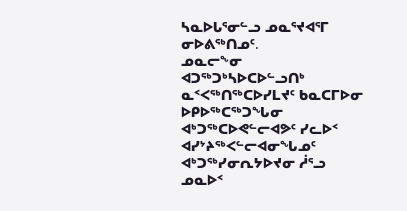ᓴᓇᐅᒐᕐᓂᓪᓗ ᓄᓇᕐᔪᐊᕐᒥ ᓂᐅᕕᖅᑎᓄᑦ.
ᓄᓇᓕᖕᓂ ᐊᑐᖅᑐᒃᓴᐅᑕᐅᓪᓗᑎᒃ ᓇᑉᐸᖅᑎᖅᑕᐅᓯᒪᔪᑦ ᑲᓇᑕᒥᐅᓂ ᐅᑭᐅᖅᑕᖅᑐᖓᓂ ᐊᒃᑐᖅᑕᐅᕙᓪᓕᐊᕗᑦ ᓯᓚᐅᑉ ᐊᓯᔾᔨᖅᐸᓪᓕᐊᓂᖓᓄᑦ ᐊᒃᑐᖅᓯᓂᕆᔭᐅᔪᓂ ᓲᕐᓗ ᓄᓇᐅᑉ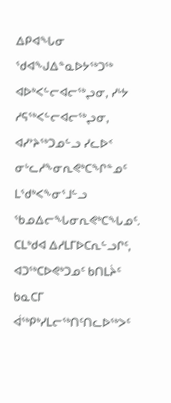ᐃᑭᐊᖓᓂ ᖁᐊᖑᐃᓐᓇᐅᔭᖅᑐᖅ  ᐊᐅᒃᐸᓪᓕᐊᓕᖅᖢᓂ, ᓯᒡᔭ ᓱᕋᖅᐸᓪᓕᐊᓕᖅᖢᓂ, ᐊᓯᔾᔨᖅᑐᓄᓪᓗ ᓯᓚᐅᑉ ᓂᒡᓚᓱᖕᓂᕆᕙᒃᑕᖏᓐᓄᑦ ᒪᖁᒃᐸᖕᓂᕐᒧᓪᓗ ᖃᓄᐃᓕᖓᓂᕆᕙᒃᑕᖓᓄᑦ.  ᑕᒪᒃᑯᐊ ᐃᓱᒪᒥᐅᑕᕆᓪᓗᒋᑦ, ᐊᑐᖅᑕᐅᕙᒃᑐᓄᑦ ᑲᑎᒪᔩᑦ ᑲᓇᑕᒥ ᐋᖅᑭᒃᓯᒪᓕᖅᑎᑦᑎᓚᐅᖅᐳᑦ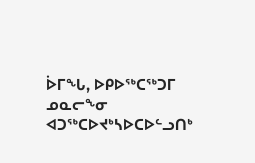ᐆᒥᖓ, ᐅᑭᐅᖅᑕᖅᑐᒥ ᓄᓇᓕᖕᓂ ᐊᑐᖅᑕᐅᔪᒃᓴᐅᑕᐅᓪᓗᑎᒃ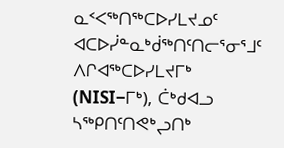ᓇᑉᐸᖅᑎᖅᑕᐅᓯᒪᔪᓄᑦ ᐊᑕᐅᓰᓐᓇᒃᑰᖅᑎᑦᑎᓕᕐᓂᕐᒧᑦ ᐱᒋᐊᖅᑕᐅᓯᒪᔪᒥᒃ (NISI−ᒥᒃ), ᑖᒃᑯᐊᓗ ᓴᖅᑭᑎᑦᑎᕙᒃᖢᑎᒃ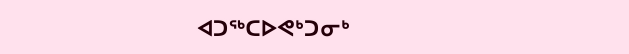ᐊᑐᖅᑕᐅᕙᒃᑐᓂᒃ